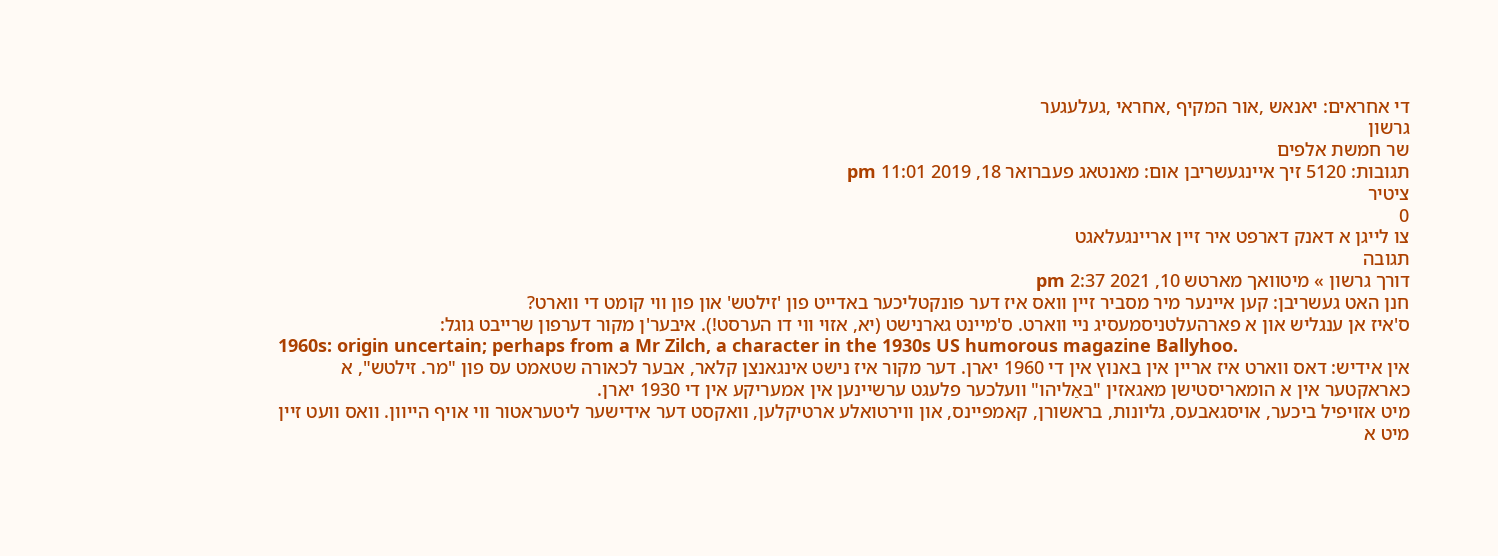די אחראים: יאנאש ,אור המקיף ,אחראי ,געלעגער
גרשון
שר חמשת אלפים
תגובות: 5120 זיך איינגעשריבן אום: מאנטאג פעברואר 18, 2019 11:01 pm
ציטיר
0
צו לייגן א דאנק דארפט איר זיין אריינגעלאגט
תגובה
דורך גרשון » מיטוואך מארטש 10, 2021 2:37 pm
חנן האט געשריבן: קען איינער מיר מסביר זיין וואס איז דער פונקטליכער באדייט פון 'זילטש' און פון ווי קומט די ווארט?
ס'איז אן ענגליש און א פארהעלטניסמעסיג ניי ווארט. ס'מיינט גארנישט (יא, אזוי ווי דו הערסט!). איבער'ן מקור דערפון שרייבט גוגל:
1960s: origin uncertain; perhaps from a Mr Zilch, a character in the 1930s US humorous magazine Ballyhoo.
אין אידיש: דאס ווארט איז אריין אין באנוץ אין די 1960 יארן. דער מקור איז נישט אינגאנצן קלאר, אבער לכאורה שטאמט עס פון "מר. זילטש", א כאראקטער אין א הומאריסטישן מאגאזין "בּאַליהו" וועלכער פלעגט ערשיינען אין אמעריקע אין די 1930 יארן.
מיט אזויפיל ביכער, אויסגאבעס, גליונות, בראשורן, קאמפיינס, און ווירטואלע ארטיקלען, וואקסט דער אידישער ליטעראטור ווי אויף הייוון. וואס וועט זיין מיט א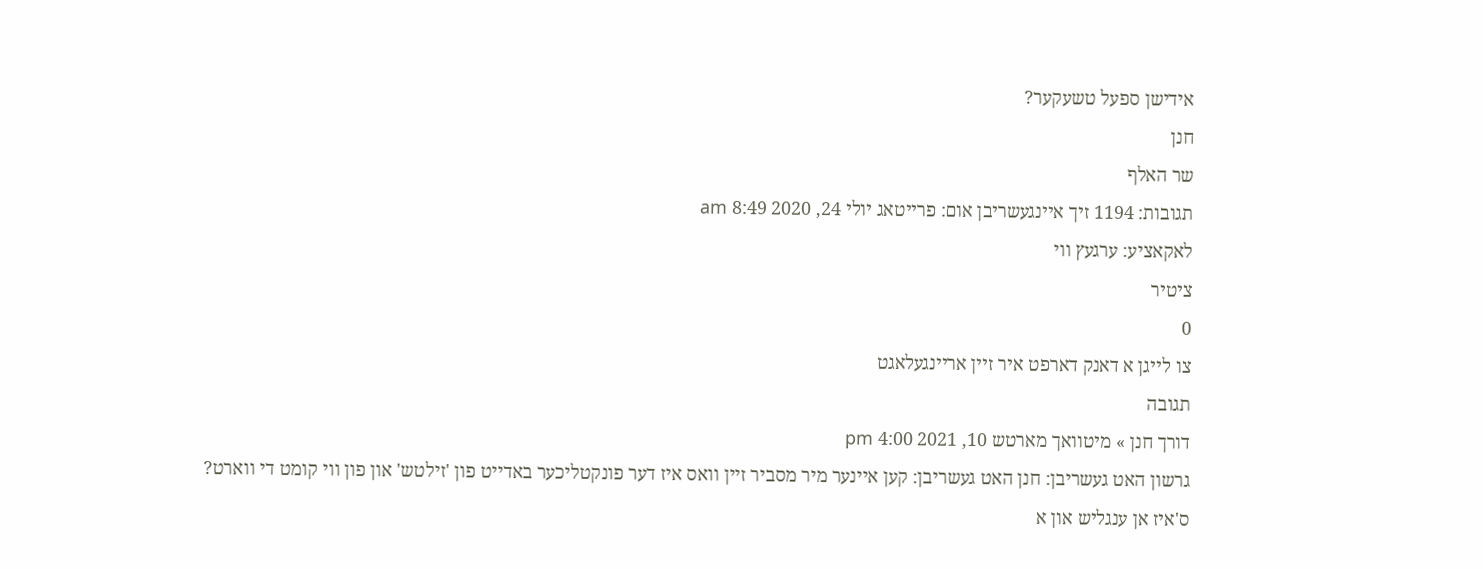אידישן ספעל טשעקער?
חנן
שר האלף
תגובות: 1194 זיך איינגעשריבן אום: פרייטאג יולי 24, 2020 8:49 am
לאקאציע: ערגעץ ווי
ציטיר
0
צו לייגן א דאנק דארפט איר זיין אריינגעלאגט
תגובה
דורך חנן » מיטוואך מארטש 10, 2021 4:00 pm
גרשון האט געשריבן: חנן האט געשריבן: קען איינער מיר מסביר זיין וואס איז דער פונקטליכער באדייט פון 'זילטש' און פון ווי קומט די ווארט?
ס'איז אן ענגליש און א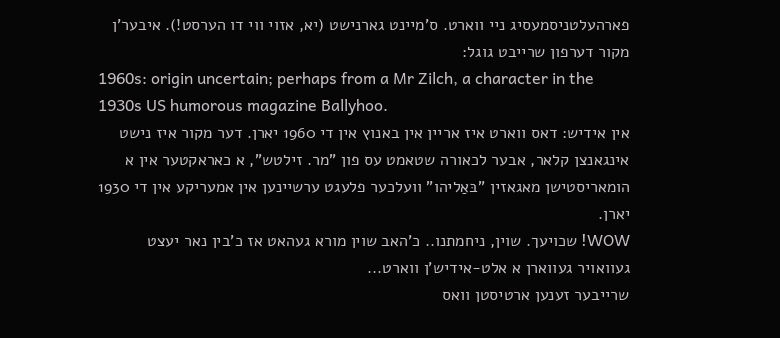פארהעלטניסמעסיג ניי ווארט. ס'מיינט גארנישט (יא, אזוי ווי דו הערסט!). איבער'ן מקור דערפון שרייבט גוגל:
1960s: origin uncertain; perhaps from a Mr Zilch, a character in the 1930s US humorous magazine Ballyhoo.
אין אידיש: דאס ווארט איז אריין אין באנוץ אין די 1960 יארן. דער מקור איז נישט אינגאנצן קלאר, אבער לכאורה שטאמט עס פון "מר. זילטש", א כאראקטער אין א הומאריסטישן מאגאזין "בּאַליהו" וועלכער פלעגט ערשיינען אין אמעריקע אין די 1930 יארן.
WOW! שכויעך. שוין, ניחמתנו.. כ'האב שוין מורא געהאט אז כ'בין נאר יעצט געוואויר געווארן א אלט-אידיש'ן ווארט...
שרייבער זענען ארטיסטן וואס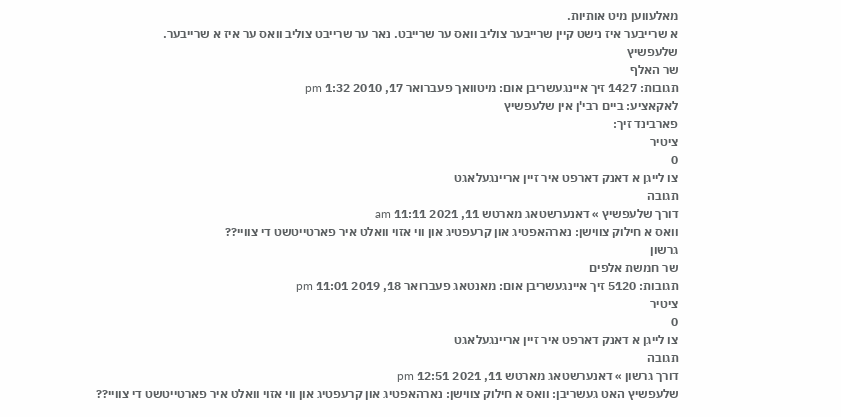מאלעווען מיט אותיות.
א שרייבער איז נישט קיין שרייבער צוליב וואס ער שרייבט. נאר ער שרייבט צוליב וואס ער איז א שרייבער.
שלעפשיץ
שר האלף
תגובות: 1427 זיך איינגעשריבן אום: מיטוואך פעברואר 17, 2010 1:32 pm
לאקאציע: ביים רבי'ן אין שלעפשיץ
פארבינד זיך:
ציטיר
0
צו לייגן א דאנק דארפט איר זיין אריינגעלאגט
תגובה
דורך שלעפשיץ » דאנערשטאג מארטש 11, 2021 11:11 am
וואס א חילוק צווישן: נארהאפטיג און קרעפטיג און ווי אזוי וואלט איר פארטייטשט די צוויי??
גרשון
שר חמשת אלפים
תגובות: 5120 זיך איינגעשריבן אום: מאנטאג פעברואר 18, 2019 11:01 pm
ציטיר
0
צו לייגן א דאנק דארפט איר זיין אריינגעלאגט
תגובה
דורך גרשון » דאנערשטאג מארטש 11, 2021 12:51 pm
שלעפשיץ האט געשריבן: וואס א חילוק צווישן: נארהאפטיג און קרעפטיג און ווי אזוי וואלט איר פארטייטשט די צוויי??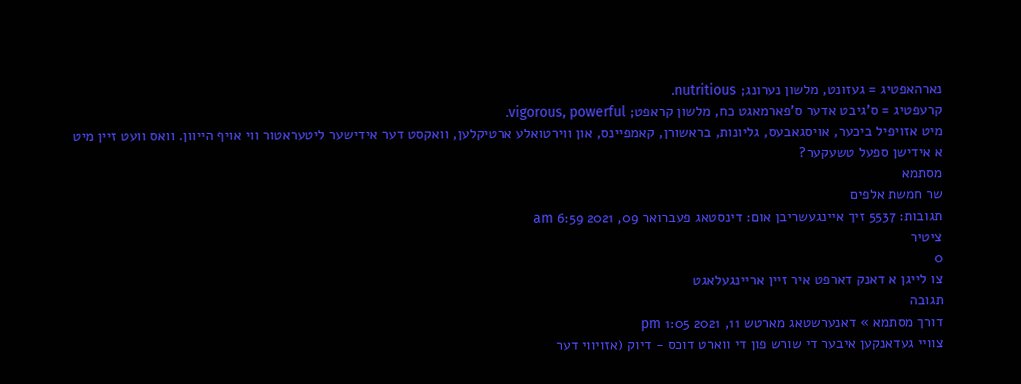נארהאפטיג = געזונט, מלשון נערונג; nutritious.
קרעפטיג = ס'גיבט אדער ס'פארמאגט כח, מלשון קראפט; vigorous, powerful.
מיט אזויפיל ביכער, אויסגאבעס, גליונות, בראשורן, קאמפיינס, און ווירטואלע ארטיקלען, וואקסט דער אידישער ליטעראטור ווי אויף הייוון. וואס וועט זיין מיט א אידישן ספעל טשעקער?
מסתמא
שר חמשת אלפים
תגובות: 5537 זיך איינגעשריבן אום: דינסטאג פעברואר 09, 2021 6:59 am
ציטיר
0
צו לייגן א דאנק דארפט איר זיין אריינגעלאגט
תגובה
דורך מסתמא » דאנערשטאג מארטש 11, 2021 1:05 pm
צוויי געדאנקען איבער די שורש פון די ווארט דוכס - דיוק (אזויווי דער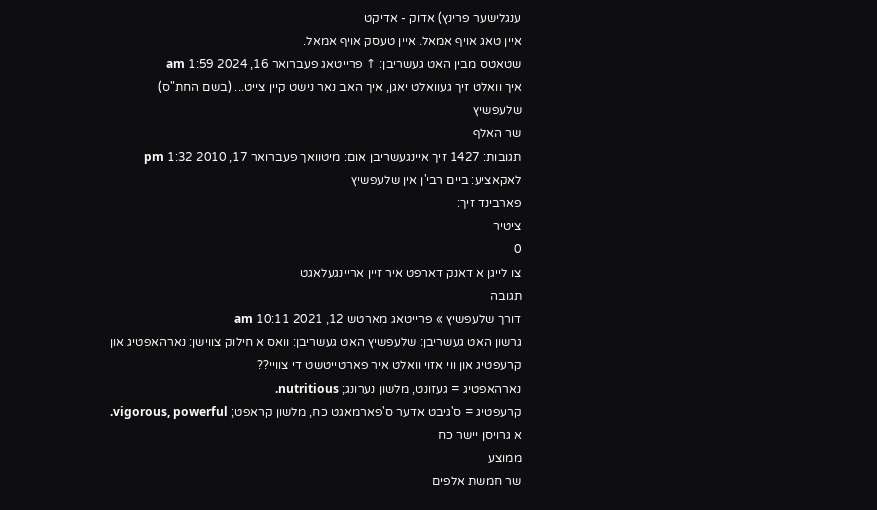ענגלישער פרינץ) אדוק - אדיקט
איין טאג אויף אמאל. איין טעסק אויף אמאל.
שטאטס מבין האט געשריבן: ↑ פרייטאג פעברואר 16, 2024 1:59 am
איך וואלט זיך געוואלט יאגן, איך האב נאר נישט קיין צייט... (בשם החת"ס)
שלעפשיץ
שר האלף
תגובות: 1427 זיך איינגעשריבן אום: מיטוואך פעברואר 17, 2010 1:32 pm
לאקאציע: ביים רבי'ן אין שלעפשיץ
פארבינד זיך:
ציטיר
0
צו לייגן א דאנק דארפט איר זיין אריינגעלאגט
תגובה
דורך שלעפשיץ » פרייטאג מארטש 12, 2021 10:11 am
גרשון האט געשריבן: שלעפשיץ האט געשריבן: וואס א חילוק צווישן: נארהאפטיג און קרעפטיג און ווי אזוי וואלט איר פארטייטשט די צוויי??
נארהאפטיג = געזונט, מלשון נערונג; nutritious.
קרעפטיג = ס'גיבט אדער ס'פארמאגט כח, מלשון קראפט; vigorous, powerful.
א גרויסן יישר כח
ממוצע
שר חמשת אלפים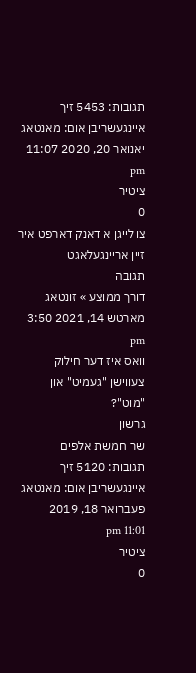תגובות: 5453 זיך איינגעשריבן אום: מאנטאג יאנואר 20, 2020 11:07 pm
ציטיר
0
צו לייגן א דאנק דארפט איר זיין אריינגעלאגט
תגובה
דורך ממוצע » זונטאג מארטש 14, 2021 3:50 pm
וואס איז דער חילוק צעווישן "געמיט" און "מוט"?
גרשון
שר חמשת אלפים
תגובות: 5120 זיך איינגעשריבן אום: מאנטאג פעברואר 18, 2019 11:01 pm
ציטיר
0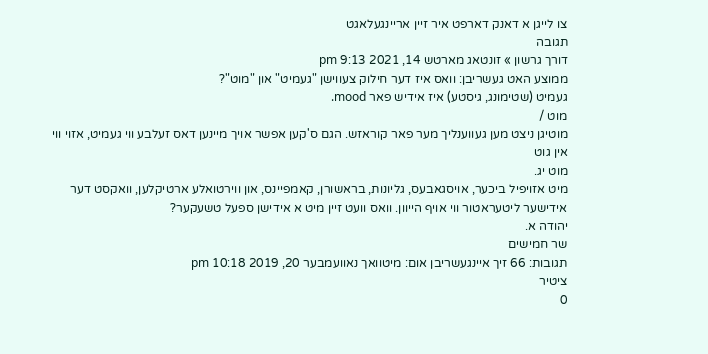צו לייגן א דאנק דארפט איר זיין אריינגעלאגט
תגובה
דורך גרשון » זונטאג מארטש 14, 2021 9:13 pm
ממוצע האט געשריבן: וואס איז דער חילוק צעווישן "געמיט" און "מוט"?
געמיט (שטימונג, גיסטע) איז אידיש פאר mood.
מוט /
מוטיגן ניצט מען געווענליך מער פאר קוראזש. הגם ס'קען אפשר אויך מיינען דאס זעלבע ווי געמיט, אזוי ווי אין גוט
מוט יג.
מיט אזויפיל ביכער, אויסגאבעס, גליונות, בראשורן, קאמפיינס, און ווירטואלע ארטיקלען, וואקסט דער אידישער ליטעראטור ווי אויף הייוון. וואס וועט זיין מיט א אידישן ספעל טשעקער?
יהודה א.
שר חמישים
תגובות: 66 זיך איינגעשריבן אום: מיטוואך נאוועמבער 20, 2019 10:18 pm
ציטיר
0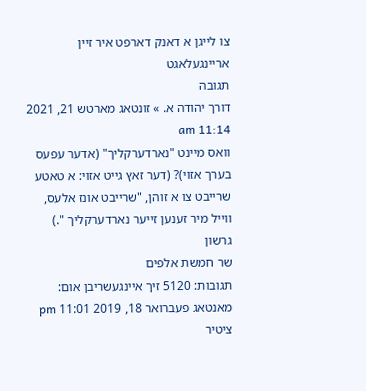צו לייגן א דאנק דארפט איר זיין אריינגעלאגט
תגובה
דורך יהודה א. » זונטאג מארטש 21, 2021 11:14 am
וואס מיינט "נארדערקליך" (אדער עפעס בערך אזוי)? (דער זאץ גייט אזוי: א טאטע שרייבט צו א זוהן, "שרייבט אונז אלעס, ווייל מיר זענען זייער נארדערקליך ".)
גרשון
שר חמשת אלפים
תגובות: 5120 זיך איינגעשריבן אום: מאנטאג פעברואר 18, 2019 11:01 pm
ציטיר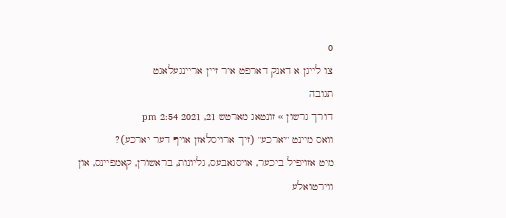0
צו לייגן א דאנק דארפט איר זיין אריינגעלאגט
תגובה
דורך גרשון » זונטאג מארטש 21, 2021 2:54 pm
וואס מיינט "יארכע" (זיך ארויסלאזן אויף דער יארכע)?
מיט אזויפיל ביכער, אויסגאבעס, גליונות, בראשורן, קאמפיינס, און ווירטואלע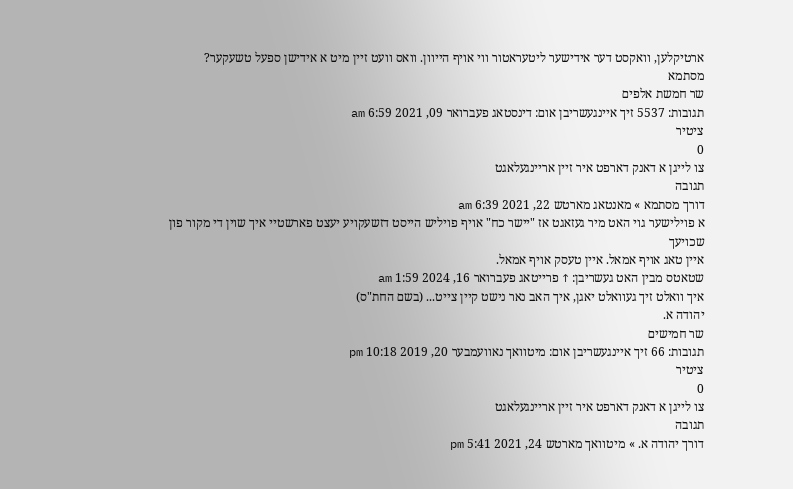ארטיקלען, וואקסט דער אידישער ליטעראטור ווי אויף הייוון. וואס וועט זיין מיט א אידישן ספעל טשעקער?
מסתמא
שר חמשת אלפים
תגובות: 5537 זיך איינגעשריבן אום: דינסטאג פעברואר 09, 2021 6:59 am
ציטיר
0
צו לייגן א דאנק דארפט איר זיין אריינגעלאגט
תגובה
דורך מסתמא » מאנטאג מארטש 22, 2021 6:39 am
א פוילישער גוי האט מיר געזאגט אז "יישר כח" אויף פויליש הייסט דזשעקויע יעצט פארשטיי איך שוין די מקור פון שכויעך
איין טאג אויף אמאל. איין טעסק אויף אמאל.
שטאטס מבין האט געשריבן: ↑ פרייטאג פעברואר 16, 2024 1:59 am
איך וואלט זיך געוואלט יאגן, איך האב נאר נישט קיין צייט... (בשם החת"ס)
יהודה א.
שר חמישים
תגובות: 66 זיך איינגעשריבן אום: מיטוואך נאוועמבער 20, 2019 10:18 pm
ציטיר
0
צו לייגן א דאנק דארפט איר זיין אריינגעלאגט
תגובה
דורך יהודה א. » מיטוואך מארטש 24, 2021 5:41 pm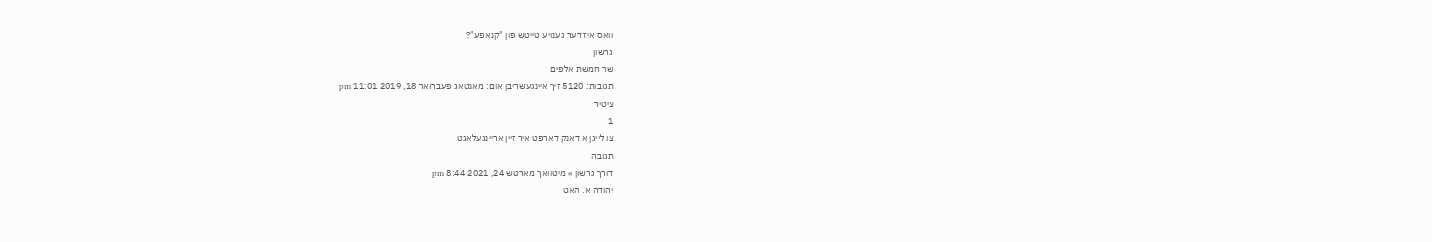וואס איז דער גענויע טייטש פון "קנאפע"?
גרשון
שר חמשת אלפים
תגובות: 5120 זיך איינגעשריבן אום: מאנטאג פעברואר 18, 2019 11:01 pm
ציטיר
1
צו לייגן א דאנק דארפט איר זיין אריינגעלאגט
תגובה
דורך גרשון » מיטוואך מארטש 24, 2021 8:44 pm
יהודה א. האט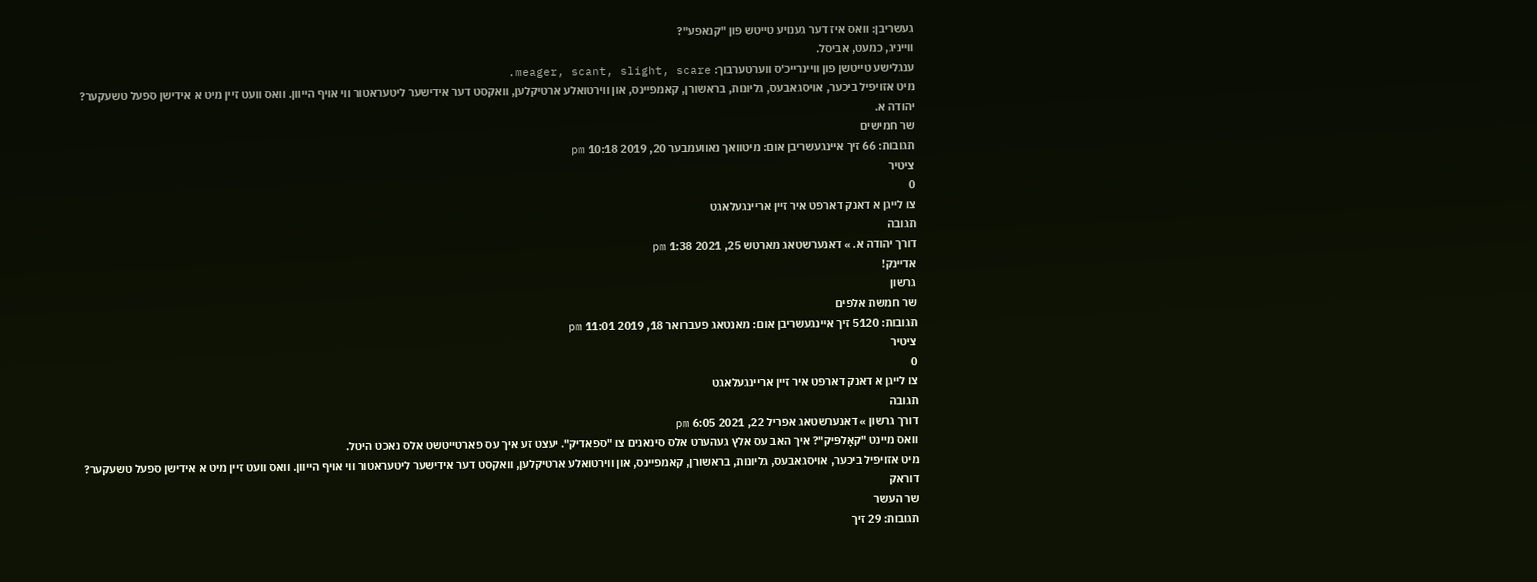געשריבן: וואס איז דער גענויע טייטש פון "קנאפע"?
ווייניג, כמעט, אביסל.
ענגלישע טייטשן פון וויינרייכ'ס ווערטערבוך: meager, scant, slight, scare.
מיט אזויפיל ביכער, אויסגאבעס, גליונות, בראשורן, קאמפיינס, און ווירטואלע ארטיקלען, וואקסט דער אידישער ליטעראטור ווי אויף הייוון. וואס וועט זיין מיט א אידישן ספעל טשעקער?
יהודה א.
שר חמישים
תגובות: 66 זיך איינגעשריבן אום: מיטוואך נאוועמבער 20, 2019 10:18 pm
ציטיר
0
צו לייגן א דאנק דארפט איר זיין אריינגעלאגט
תגובה
דורך יהודה א. » דאנערשטאג מארטש 25, 2021 1:38 pm
אדיינק!
גרשון
שר חמשת אלפים
תגובות: 5120 זיך איינגעשריבן אום: מאנטאג פעברואר 18, 2019 11:01 pm
ציטיר
0
צו לייגן א דאנק דארפט איר זיין אריינגעלאגט
תגובה
דורך גרשון » דאנערשטאג אפריל 22, 2021 6:05 pm
וואס מיינט "קאָלפּיק"? איך האב עס אלץ געהערט אלס סינאנים צו "ספאדיק". יעצט זע איך עס פארטייטשט אלס נאכט היטל.
מיט אזויפיל ביכער, אויסגאבעס, גליונות, בראשורן, קאמפיינס, און ווירטואלע ארטיקלען, וואקסט דער אידישער ליטעראטור ווי אויף הייוון. וואס וועט זיין מיט א אידישן ספעל טשעקער?
דוראק
שר העשר
תגובות: 29 זיך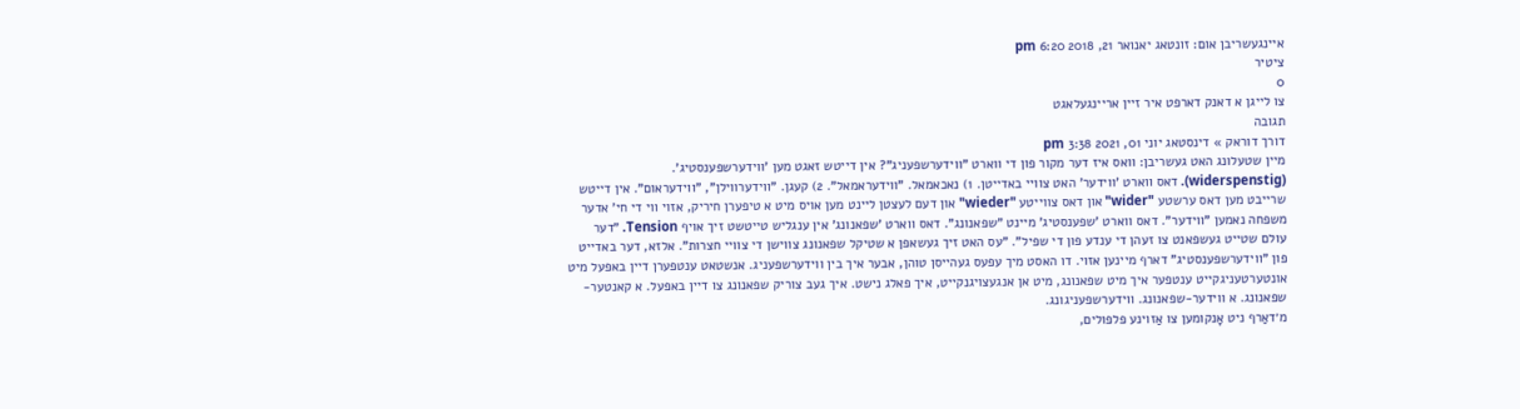איינגעשריבן אום: זונטאג יאנואר 21, 2018 6:20 pm
ציטיר
0
צו לייגן א דאנק דארפט איר זיין אריינגעלאגט
תגובה
דורך דוראק » דינסטאג יוני 01, 2021 3:38 pm
מיין שטעלונג האט געשריבן: וואס איז דער מקור פון די ווארט "ווידערשפעניג"? אין דייטש זאגט מען 'ווידערשפענסטיג'. (widerspenstig). דאס ווארט 'ווידער' האט צוויי באדייטן. 1) נאכאמאל. "ווידעראמאל". 2) קעגן. "ווידערווילן", "ווידעראום". אין דייטש שרייבט מען דאס ערשטע "wider" און דאס צווייטע "wieder" און דעם לעצטן ליינט מען אויס מיט א טיפערן חיריק, אזוי ווי די חי' אדער משפחה נאמען "ווידער". דאס ווארט 'שפענסטיג' מיינט "שפאנונג". דאס ווארט 'שפאנונג' אין ענגליש טייטשט זיך אויף Tension. "דער עולם שטייט געשפאנט צו זעהן די ענדע פון די שפיל". "עס האט זיך געשאפן א שטיקל שפאנונג צווישן די צוויי חצרות". אלזא, דער באדייט פון "ווידערשפענסטיג" דארף מיינען אזוי. דו האסט מיך עפעס געהייסן טוהן, אבער איך בין ווידערשפעניג. אנשטאט ענטפערן דיין באפעל מיט אונטערטעניגקייט ענטפער איך מיט שפאנונג, מיט אן אנגעצויגנקייט, איך פאלג נישט. איך געב צוריק שפאנונג צו דיין באפעל. א קאנטער-שפאנונג. א ווידער-שפאנונג. ווידערשפעניגונג.
מ׳דאַרף ניט אָנקומען צו אַזוינע פלפולים,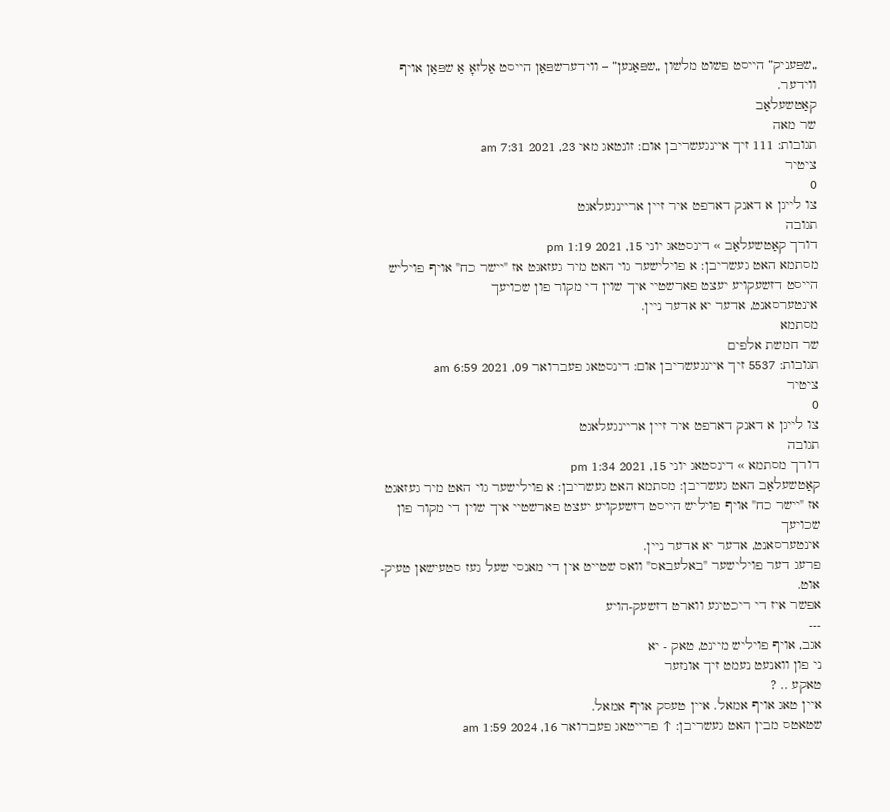„שפּעניק” הייסט פשוט מלשון „שפּאַנען” – ווידערשפּאַן הייסט אַלזאָ אַ שפּאַן אויף ווידער.
קאַטשעלאַב
שר מאה
תגובות: 111 זיך איינגעשריבן אום: זונטאג מאי 23, 2021 7:31 am
ציטיר
0
צו לייגן א דאנק דארפט איר זיין אריינגעלאגט
תגובה
דורך קאַטשעלאַב » דינסטאג יוני 15, 2021 1:19 pm
מסתמא האט געשריבן: א פוילישער גוי האט מיר געזאגט אז "יישר כח" אויף פויליש הייסט דזשעקויע יעצט פארשטיי איך שוין די מקור פון שכויעך
אינטערסאנט, אדער יא אדער ניין.
מסתמא
שר חמשת אלפים
תגובות: 5537 זיך איינגעשריבן אום: דינסטאג פעברואר 09, 2021 6:59 am
ציטיר
0
צו לייגן א דאנק דארפט איר זיין אריינגעלאגט
תגובה
דורך מסתמא » דינסטאג יוני 15, 2021 1:34 pm
קאַטשעלאַב האט געשריבן: מסתמא האט געשריבן: א פוילישער גוי האט מיר געזאגט אז "יישר כח" אויף פויליש הייסט דזשעקויע יעצט פארשטיי איך שוין די מקור פון שכויעך
אינטערסאנט, אדער יא אדער ניין.
פרעג דער פוילישער "באלעבאס" וואס שטייט אין די מאנסי שעל געז סטעישאן טעיק-אוט.
אפשר איז די ריכטיגע ווארט דזשעק-הויע
---
אגב, אויף פויליש מיינט, טאק - יא
ני פון וואנעט נעמט זיך אונזער
טאקע .. ?
איין טאג אויף אמאל. איין טעסק אויף אמאל.
שטאטס מבין האט געשריבן: ↑ פרייטאג פעברואר 16, 2024 1:59 am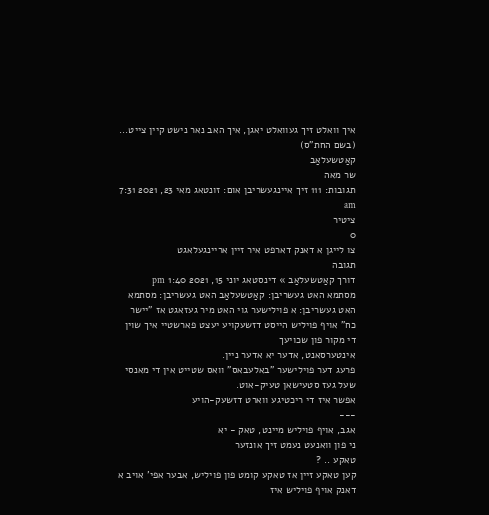איך וואלט זיך געוואלט יאגן, איך האב נאר נישט קיין צייט... (בשם החת"ס)
קאַטשעלאַב
שר מאה
תגובות: 111 זיך איינגעשריבן אום: זונטאג מאי 23, 2021 7:31 am
ציטיר
0
צו לייגן א דאנק דארפט איר זיין אריינגעלאגט
תגובה
דורך קאַטשעלאַב » דינסטאג יוני 15, 2021 1:40 pm
מסתמא האט געשריבן: קאַטשעלאַב האט געשריבן: מסתמא האט געשריבן: א פוילישער גוי האט מיר געזאגט אז "יישר כח" אויף פויליש הייסט דזשעקויע יעצט פארשטיי איך שוין די מקור פון שכויעך
אינטערסאנט, אדער יא אדער ניין.
פרעג דער פוילישער "באלעבאס" וואס שטייט אין די מאנסי שעל געז סטעישאן טעיק-אוט.
אפשר איז די ריכטיגע ווארט דזשעק-הויע
---
אגב, אויף פויליש מיינט, טאק - יא
ני פון וואנעט נעמט זיך אונזער
טאקע .. ?
קען טאקע זיין אז טאקע קומט פון פויליש, אבער אפי' אויב א דאנק אויף פויליש איז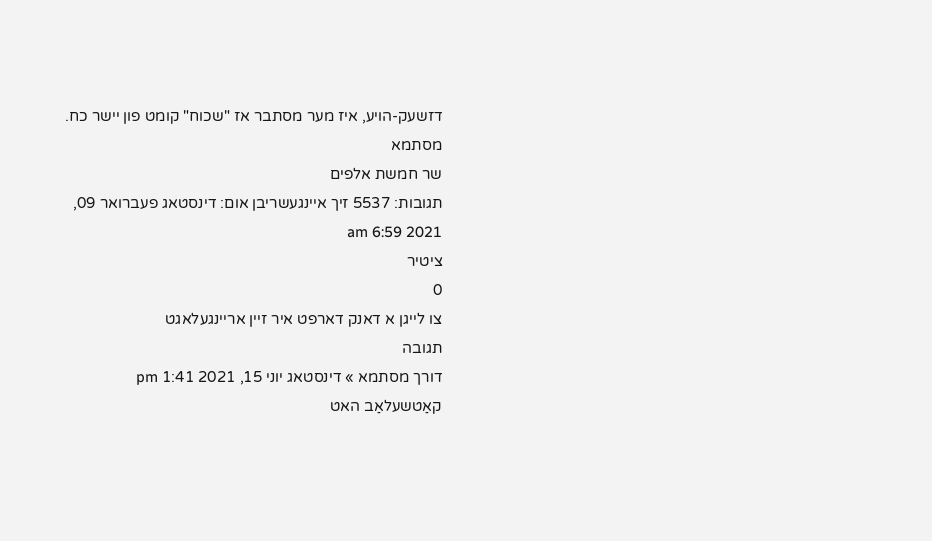דזשעק-הויע, איז מער מסתבר אז "שכוח" קומט פון יישר כח.
מסתמא
שר חמשת אלפים
תגובות: 5537 זיך איינגעשריבן אום: דינסטאג פעברואר 09, 2021 6:59 am
ציטיר
0
צו לייגן א דאנק דארפט איר זיין אריינגעלאגט
תגובה
דורך מסתמא » דינסטאג יוני 15, 2021 1:41 pm
קאַטשעלאַב האט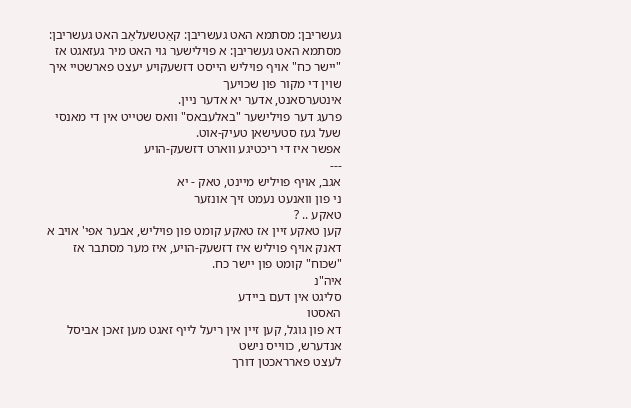געשריבן: מסתמא האט געשריבן: קאַטשעלאַב האט געשריבן: מסתמא האט געשריבן: א פוילישער גוי האט מיר געזאגט אז "יישר כח" אויף פויליש הייסט דזשעקויע יעצט פארשטיי איך שוין די מקור פון שכויעך
אינטערסאנט, אדער יא אדער ניין.
פרעג דער פוילישער "באלעבאס" וואס שטייט אין די מאנסי שעל געז סטעישאן טעיק-אוט.
אפשר איז די ריכטיגע ווארט דזשעק-הויע
---
אגב, אויף פויליש מיינט, טאק - יא
ני פון וואנעט נעמט זיך אונזער
טאקע .. ?
קען טאקע זיין אז טאקע קומט פון פויליש, אבער אפי' אויב א דאנק אויף פויליש איז דזשעק-הויע, איז מער מסתבר אז "שכוח" קומט פון יישר כח.
איה"נ
סליגט אין דעם ביידע
האסטו
דא פון גוגל, קען זיין אין ריעל לייף זאגט מען זאכן אביסל אנדערש, כווייס נישט
לעצט פארראכטן דורך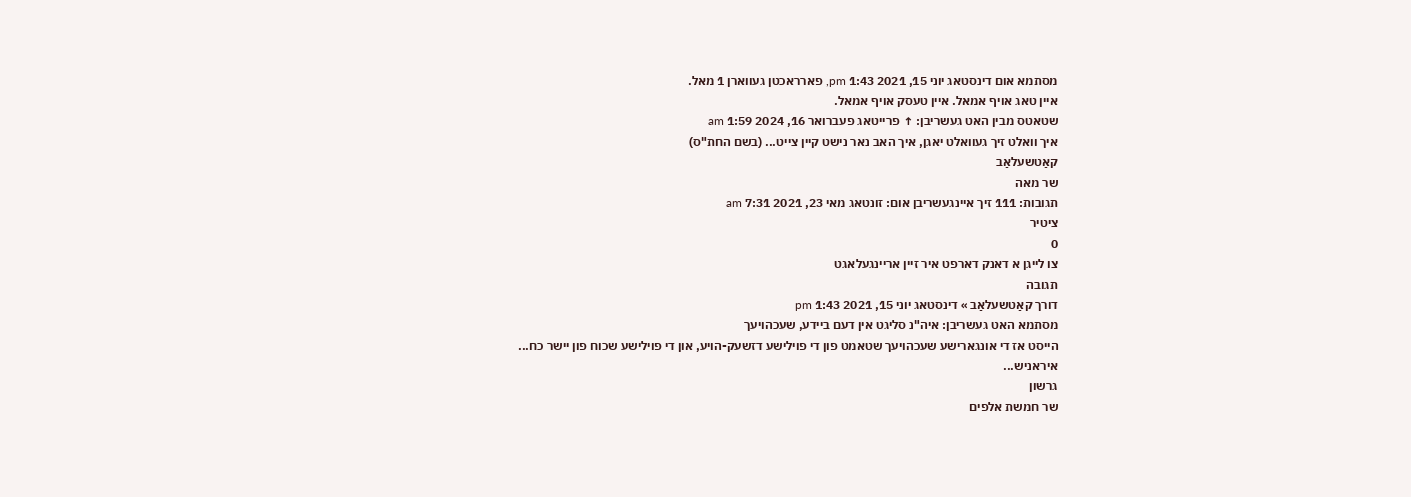מסתמא אום דינסטאג יוני 15, 2021 1:43 pm, פארראכטן געווארן 1 מאל.
איין טאג אויף אמאל. איין טעסק אויף אמאל.
שטאטס מבין האט געשריבן: ↑ פרייטאג פעברואר 16, 2024 1:59 am
איך וואלט זיך געוואלט יאגן, איך האב נאר נישט קיין צייט... (בשם החת"ס)
קאַטשעלאַב
שר מאה
תגובות: 111 זיך איינגעשריבן אום: זונטאג מאי 23, 2021 7:31 am
ציטיר
0
צו לייגן א דאנק דארפט איר זיין אריינגעלאגט
תגובה
דורך קאַטשעלאַב » דינסטאג יוני 15, 2021 1:43 pm
מסתמא האט געשריבן: איה"נ סליגט אין דעם ביידע, שעכהויעך
הייסט אז די אונגארישע שעכהויעך שטאמט פון די פוילישע דזשעק-הויע, און די פוילישע שכוח פון יישר כח...
איראניש...
גרשון
שר חמשת אלפים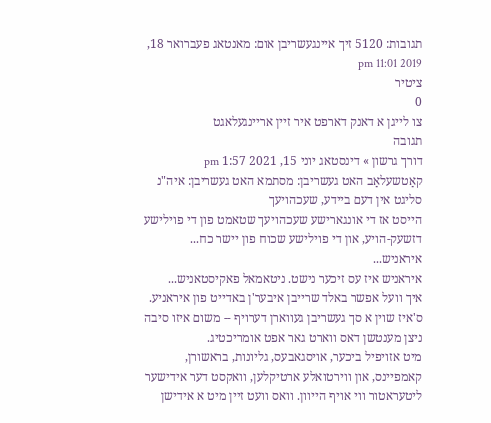תגובות: 5120 זיך איינגעשריבן אום: מאנטאג פעברואר 18, 2019 11:01 pm
ציטיר
0
צו לייגן א דאנק דארפט איר זיין אריינגעלאגט
תגובה
דורך גרשון » דינסטאג יוני 15, 2021 1:57 pm
קאַטשעלאַב האט געשריבן: מסתמא האט געשריבן: איה"נ סליגט אין דעם ביידע, שעכהויעך
הייסט אז די אונגארישע שעכהויעך שטאמט פון די פוילישע דזשעק-הויע, און די פוילישע שכוח פון יישר כח...
איראניש...
איראניש איז עס זיכער נישט. ניטאמאל פאקיסטאניש...
איך וועל אפשר באלד שרייבן איבער'ן באדייט פון איראניע. ס'איז שוין א סך געשריבן געווארן דערויף -- משום איזו סיבה ניצן מענטשן דאס ווארט גאר אפט אומריכטיג.
מיט אזויפיל ביכער, אויסגאבעס, גליונות, בראשורן, קאמפיינס, און ווירטואלע ארטיקלען, וואקסט דער אידישער ליטעראטור ווי אויף הייוון. וואס וועט זיין מיט א אידישן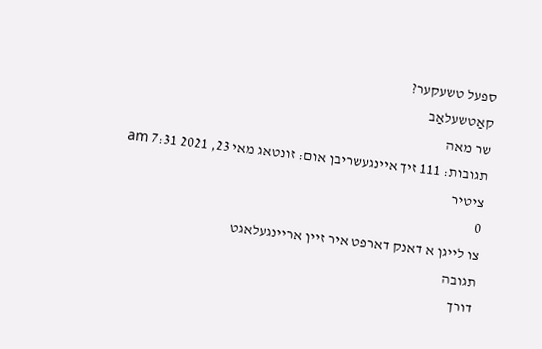ספעל טשעקער?
קאַטשעלאַב
שר מאה
תגובות: 111 זיך איינגעשריבן אום: זונטאג מאי 23, 2021 7:31 am
ציטיר
0
צו לייגן א דאנק דארפט איר זיין אריינגעלאגט
תגובה
דורך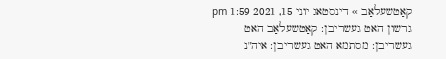קאַטשעלאַב » דינסטאג יוני 15, 2021 1:59 pm
גרשון האט געשריבן: קאַטשעלאַב האט געשריבן: מסתמא האט געשריבן: איה"נ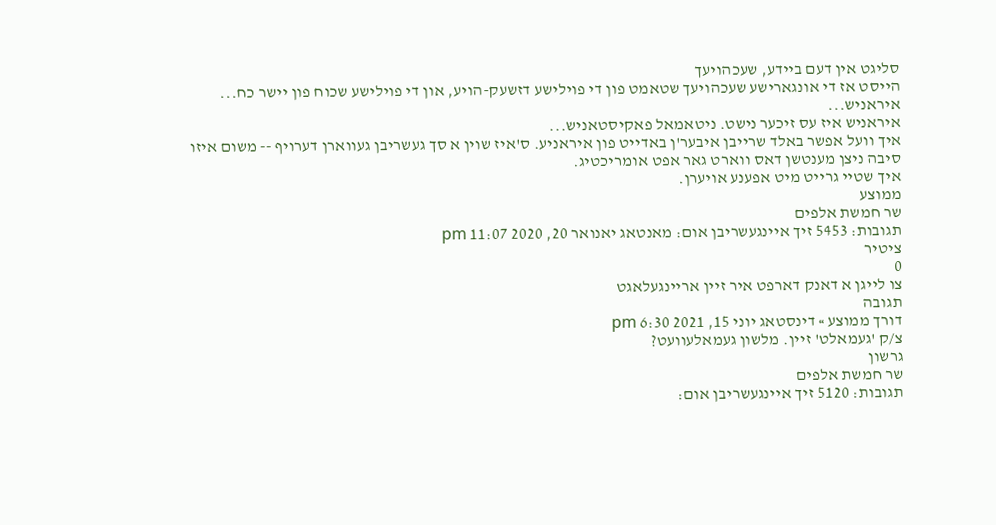סליגט אין דעם ביידע, שעכהויעך
הייסט אז די אונגארישע שעכהויעך שטאמט פון די פוילישע דזשעק-הויע, און די פוילישע שכוח פון יישר כח...
איראניש...
איראניש איז עס זיכער נישט. ניטאמאל פאקיסטאניש...
איך וועל אפשר באלד שרייבן איבער'ן באדייט פון איראניע. ס'איז שוין א סך געשריבן געווארן דערויף -- משום איזו סיבה ניצן מענטשן דאס ווארט גאר אפט אומריכטיג.
איך שטיי גרייט מיט אפענע אויערן.
ממוצע
שר חמשת אלפים
תגובות: 5453 זיך איינגעשריבן אום: מאנטאג יאנואר 20, 2020 11:07 pm
ציטיר
0
צו לייגן א דאנק דארפט איר זיין אריינגעלאגט
תגובה
דורך ממוצע » דינסטאג יוני 15, 2021 6:30 pm
צ/ק 'געמאלט' זיין. מלשון געמאלעוועט?
גרשון
שר חמשת אלפים
תגובות: 5120 זיך איינגעשריבן אום: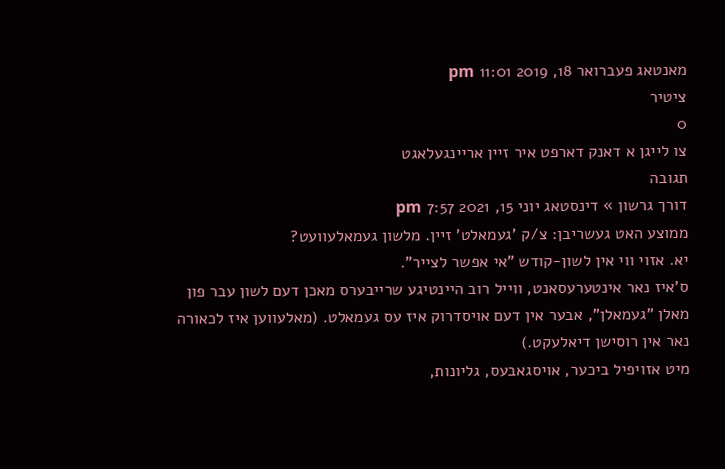מאנטאג פעברואר 18, 2019 11:01 pm
ציטיר
0
צו לייגן א דאנק דארפט איר זיין אריינגעלאגט
תגובה
דורך גרשון » דינסטאג יוני 15, 2021 7:57 pm
ממוצע האט געשריבן: צ/ק 'געמאלט' זיין. מלשון געמאלעוועט?
יא. אזוי ווי אין לשון-קודש "אי אפשר לצייר".
ס'איז נאר אינטערעסאנט, ווייל רוב היינטיגע שרייבערס מאכן דעם לשון עבר פון מאלן "געמאלן", אבער אין דעם אויסדרוק איז עס געמאלט. (מאלעווען איז לכאורה נאר אין רוסישן דיאלעקט.)
מיט אזויפיל ביכער, אויסגאבעס, גליונות,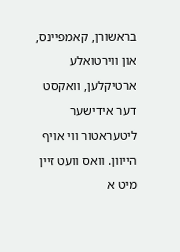בראשורן, קאמפיינס, און ווירטואלע ארטיקלען, וואקסט דער אידישער ליטעראטור ווי אויף הייוון. וואס וועט זיין מיט א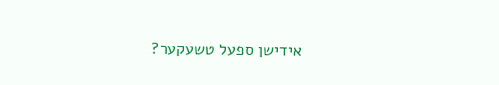אידישן ספעל טשעקער?